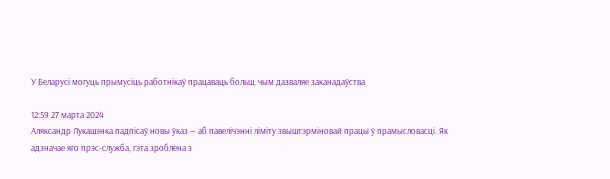У Беларусі могуць прымусіць работнікаў працаваць больш, чым дазваляе заканадаўства

12:59 27 марта 2024
Аляксандр Лукашэнка падпісаў новы ўказ — аб павелічэнні ліміту звыштэрміновай працы ў прамысловасці. Як адзначае яго прэс-служба, гэта зроблена з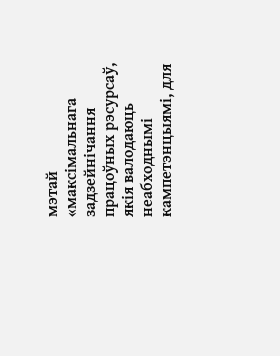мэтай «максімальнага задзейнічання працоўных рэсурсаў, якія валодаюць неабходнымі кампетэнцыямі, для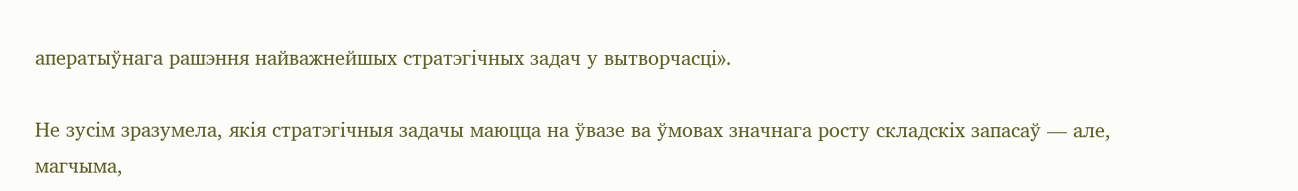аператыўнага рашэння найважнейшых стратэгічных задач у вытворчасці».

Не зусім зразумела, якія стратэгічныя задачы маюцца на ўвазе ва ўмовах значнага росту складскіх запасаў — але, магчыма,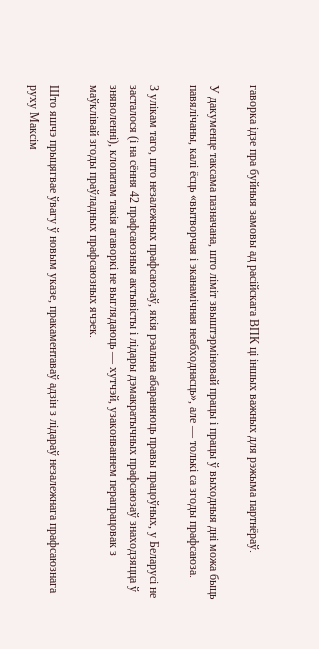гаворка ідзе пра буйныя замовы ад расійскага ВПК ці іншых важных для рэжыма партнёраў.

У дакуменце таксама пазначана, што ліміт звыштэрміновай працы і працы ў выходныя дні можа быць павялічаны, калі ёсць «вытворчая і эканамічная неабходнасць», але — толькі са згоды прафсаюза.

З улікам таго, што незалежных прафсаюзаў, якія рэальна абараняюць правы працоўных, у Беларусі не засталося (і на сёння 42 прафсаюзныя актывісты і лідары дэмакратычных прафсаюзаў знаходзяцца ў зняволенні), клопатам такія агаворкі не выглядаюць — хутчэй, узаконваннем перапрацовак з маўклівай згоды праўладных прафсаюзных ячэек.

Што яшчэ прыцягвае ўвагу ў новым указе, пракаментаваў адзін з лідараў незалежнага прафсаюзнага руху Максім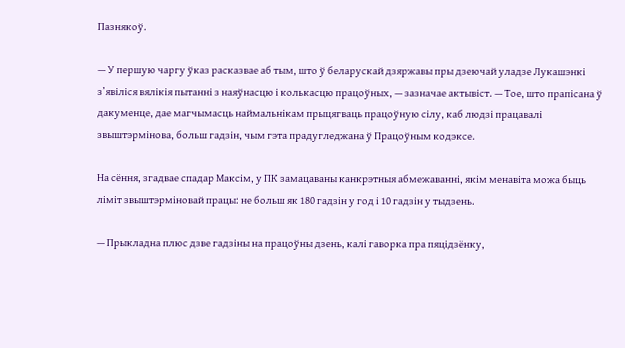Пазнякоў.

— У першую чаргу ўказ расказвае аб тым, што ў беларускай дзяржавы пры дзеючай уладзе Лукашэнкі з’явіліся вялікія пытанні з наяўнасцю і колькасцю працоўных, — зазначае актывіст. — Тое, што прапісана ў дакуменце, дае магчымасць наймальнікам прыцягваць працоўную сілу, каб людзі працавалі звыштэрмінова, больш гадзін, чым гэта прадугледжана ў Працоўным кодэксе.

На сёння, згадвае спадар Максім, у ПК замацаваны канкрэтныя абмежаванні, якім менавіта можа быць ліміт звыштэрміновай працы: не больш як 180 гадзін у год і 10 гадзін у тыдзень.

— Прыкладна плюс дзве гадзіны на працоўны дзень, калі гаворка пра пяцідзёнку,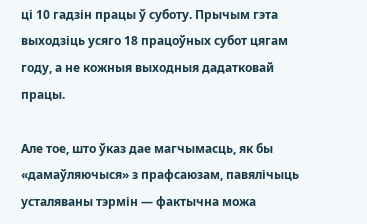ці 10 гадзін працы ў суботу. Прычым гэта выходзіць усяго 18 працоўных субот цягам году, а не кожныя выходныя дадатковай працы.

Але тое, што ўказ дае магчымасць, як бы «дамаўляючыся» з прафсаюзам, павялічыць усталяваны тэрмін — фактычна можа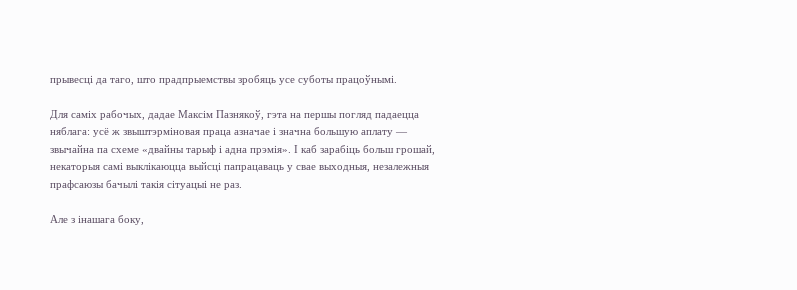прывесці да таго, што прадпрыемствы зробяць усе суботы працоўнымі.

Для саміх рабочых, дадае Максім Пазнякоў, гэта на першы погляд падаецца няблага: усё ж звыштэрміновая праца азначае і значна большую аплату — звычайна па схеме «двайны тарыф і адна прэмія». І каб зарабіць больш грошай, некаторыя самі выклікаюцца выйсці папрацаваць у свае выходныя, незалежныя прафсаюзы бачылі такія сітуацыі не раз.

Але з інашага боку,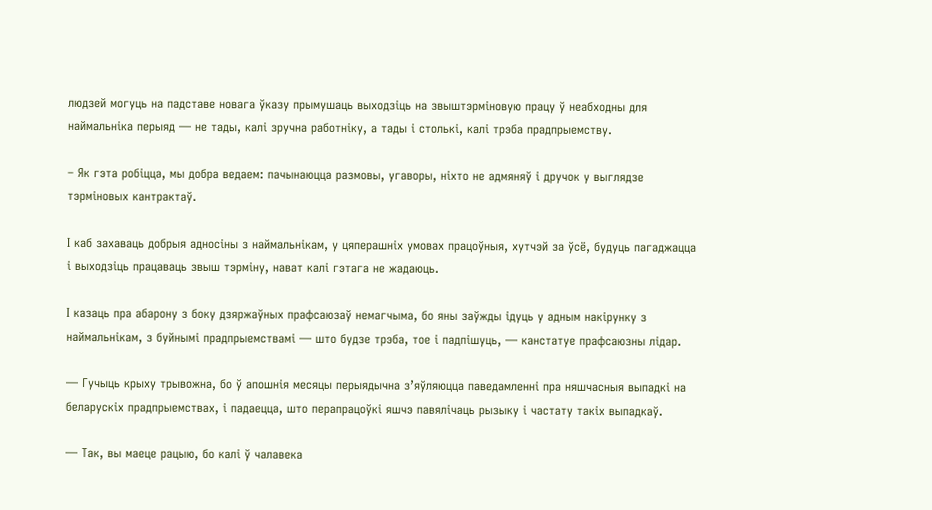людзей могуць на падставе новага ўказу прымушаць выходзіць на звыштэрміновую працу ў неабходны для наймальніка перыяд — не тады, калі зручна работніку, а тады і столькі, калі трэба прадпрыемству.

– Як гэта робіцца, мы добра ведаем: пачынаюцца размовы, угаворы, ніхто не адмяняў і дручок у выглядзе тэрміновых кантрактаў.

І каб захаваць добрыя адносіны з наймальнікам, у цяперашніх умовах працоўныя, хутчэй за ўсё, будуць пагаджацца і выходзіць працаваць звыш тэрміну, нават калі гэтага не жадаюць.

І казаць пра абарону з боку дзяржаўных прафсаюзаў немагчыма, бо яны заўжды ідуць у адным накірунку з наймальнікам, з буйнымі прадпрыемствамі — што будзе трэба, тое і падпішуць, — канстатуе прафсаюзны лідар.

— Гучыць крыху трывожна, бо ў апошнія месяцы перыядычна з’яўляюцца паведамленні пра няшчасныя выпадкі на беларускіх прадпрыемствах, і падаецца, што перапрацоўкі яшчэ павялічаць рызыку і частату такіх выпадкаў.

— Так, вы маеце рацыю, бо калі ў чалавека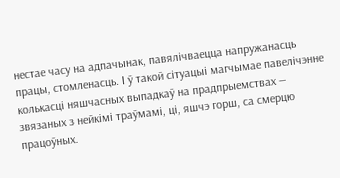нестае часу на адпачынак, павялічваецца напружанасць працы, стомленасць. І ў такой сітуацыі магчымае павелічэнне колькасці няшчасных выпадкаў на прадпрыемствах — звязаных з нейкімі траўмамі, ці, яшчэ горш, са смерцю працоўных.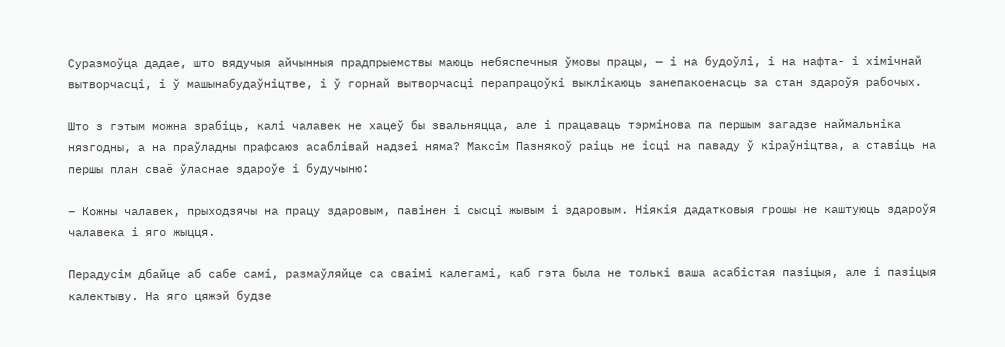Суразмоўца дадае, што вядучыя айчынныя прадпрыемствы маюць небяспечныя ўмовы працы, — і на будоўлі, і на нафта- і хімічнай вытворчасці, і ў машынабудаўніцтве, і ў горнай вытворчасці перапрацоўкі выклікаюць занепакоенасць за стан здароўя рабочых.

Што з гэтым можна зрабіць, калі чалавек не хацеў бы звальняцца, але і працаваць тэрмінова па першым загадзе наймальніка нязгодны, а на праўладны прафсаюз асаблівай надзеі няма? Максім Пазнякоў раіць не ісці на паваду ў кіраўніцтва, а ставіць на першы план сваё ўласнае здароўе і будучыню:

– Кожны чалавек, прыходзячы на працу здаровым, павінен і сысці жывым і здаровым. Ніякія дадатковыя грошы не каштуюць здароўя чалавека і яго жыцця.

Перадусім дбайце аб сабе самі, размаўляйце са сваімі калегамі, каб гэта была не толькі ваша асабістая пазіцыя, але і пазіцыя калектыву. На яго цяжэй будзе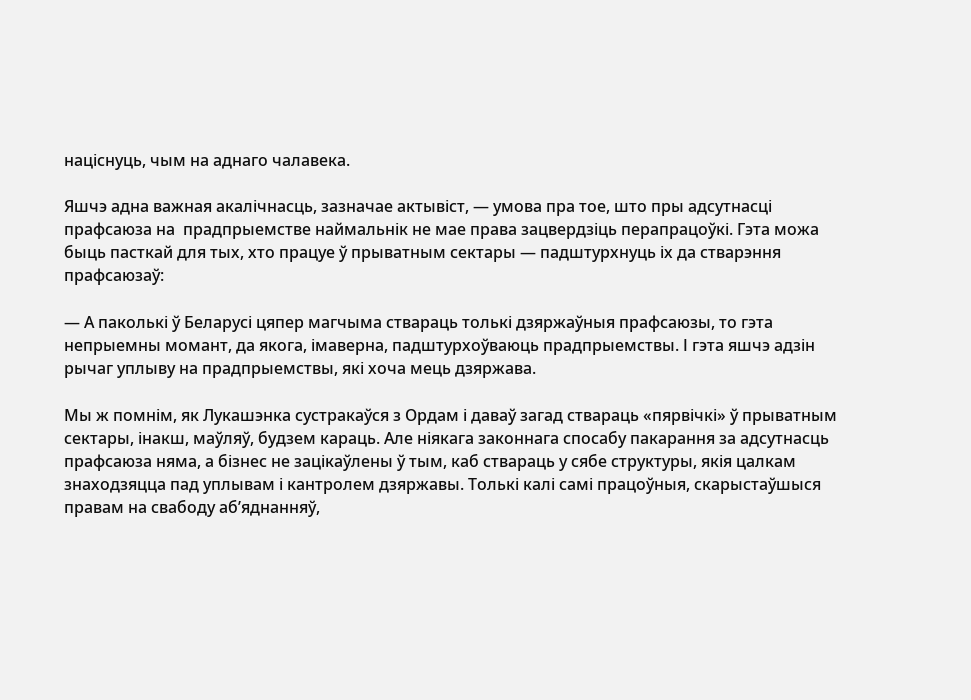націснуць, чым на аднаго чалавека.

Яшчэ адна важная акалічнасць, зазначае актывіст, — умова пра тое, што пры адсутнасці прафсаюза на  прадпрыемстве наймальнік не мае права зацвердзіць перапрацоўкі. Гэта можа быць пасткай для тых, хто працуе ў прыватным сектары — падштурхнуць іх да стварэння прафсаюзаў:

— А паколькі ў Беларусі цяпер магчыма ствараць толькі дзяржаўныя прафсаюзы, то гэта непрыемны момант, да якога, імаверна, падштурхоўваюць прадпрыемствы. І гэта яшчэ адзін рычаг уплыву на прадпрыемствы, які хоча мець дзяржава.

Мы ж помнім, як Лукашэнка сустракаўся з Ордам і даваў загад ствараць «пярвічкі» ў прыватным сектары, інакш, маўляў, будзем караць. Але ніякага законнага спосабу пакарання за адсутнасць прафсаюза няма, а бізнес не зацікаўлены ў тым, каб ствараць у сябе структуры, якія цалкам знаходзяцца пад уплывам і кантролем дзяржавы. Толькі калі самі працоўныя, скарыстаўшыся правам на свабоду аб’яднанняў,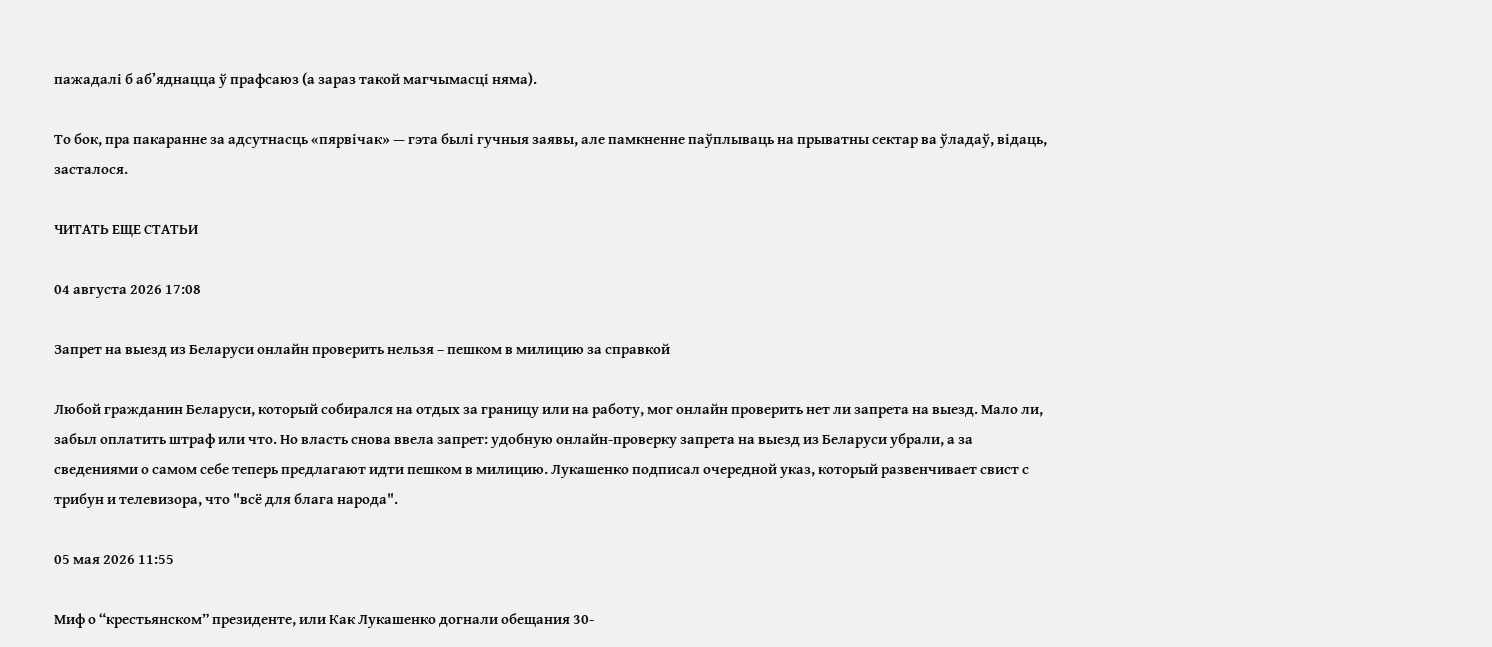пажадалі б аб’яднацца ў прафсаюз (а зараз такой магчымасці няма).

То бок, пра пакаранне за адсутнасць «пярвічак» — гэта былі гучныя заявы, але памкненне паўплываць на прыватны сектар ва ўладаў, відаць, засталося.

ЧИТАТЬ ЕЩЕ СТАТЬИ

04 августа 2026 17:08

Запрет на выезд из Беларуси онлайн проверить нельзя – пешком в милицию за справкой

Любой гражданин Беларуси, который собирался на отдых за границу или на работу, мог онлайн проверить нет ли запрета на выезд. Мало ли, забыл оплатить штраф или что. Но власть снова ввела запрет: удобную онлайн-проверку запрета на выезд из Беларуси убрали, а за сведениями о самом себе теперь предлагают идти пешком в милицию. Лукашенко подписал очередной указ, который развенчивает свист с трибун и телевизора, что "всё для блага народа".

05 мая 2026 11:55

Миф о “крестьянском” президенте, или Как Лукашенко догнали обещания 30-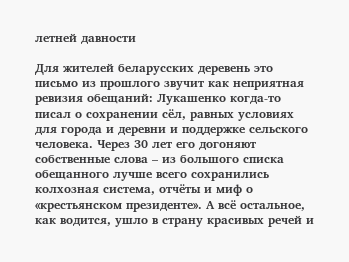летней давности

Для жителей беларусских деревень это письмо из прошлого звучит как неприятная ревизия обещаний: Лукашенко когда-то писал о сохранении сёл, равных условиях для города и деревни и поддержке сельского человека. Через 30 лет его догоняют собственные слова – из большого списка обещанного лучше всего сохранились колхозная система, отчёты и миф о «крестьянском президенте». А всё остальное, как водится, ушло в страну красивых речей и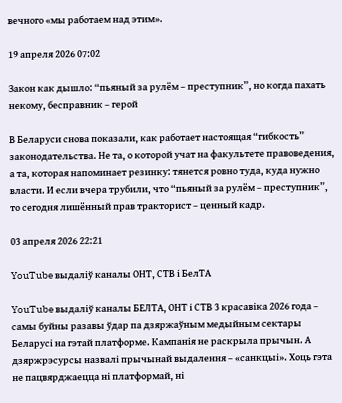вечного «мы работаем над этим».

19 апреля 2026 07:02

Закон как дышло: “пьяный за рулём – преступник”, но когда пахать некому, бесправник – герой

В Беларуси снова показали, как работает настоящая “гибкость” законодательства. Не та, о которой учат на факультете правоведения, а та, которая напоминает резинку: тянется ровно туда, куда нужно власти. И если вчера трубили, что “пьяный за рулём – преступник”, то сегодня лишённый прав тракторист – ценный кадр.

03 апреля 2026 22:21

YouTube выдаліў каналы ОНТ, СТВ і БелТА

YouTube выдаліў каналы БЕЛТА, ОНТ і СТВ 3 красавіка 2026 года – самы буйны разавы ўдар па дзяржаўным медыйным сектары Беларусі на гэтай платформе. Кампанія не раскрыла прычын. А дзяржрэсурсы назвалі прычынай выдалення – «санкцыі». Хоць гэта не пацвярджаецца ні платформай, ні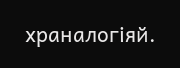храналогіяй.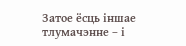Затое ёсць іншае тлумачэнне – і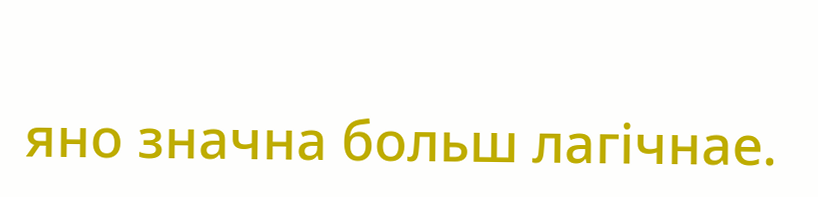яно значна больш лагічнае.